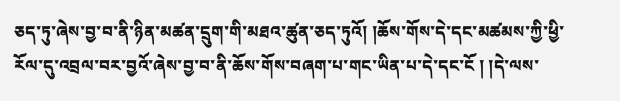ཅད་ཏུ་ཞེས་བྱ་བ་ནི་ཉིན་མཚན་དྲུག་གི་མཐའ་ཚུན་ཅད་ཏུའོ། །ཆོས་གོས་དེ་དང་མཚམས་ཀྱི་ཕྱི་རོལ་དུ་འབྲལ་བར་བྱའོ་ཞེས་བྱ་བ་ནི་ཆོས་གོས་བཞག་པ་གང་ཡིན་པ་དེ་དང་ངོ ། །དེ་ལས་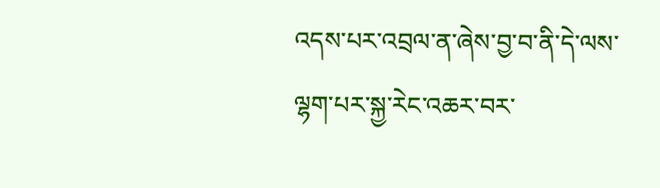འདས་པར་འབྲལ་ན་ཞེས་བྱ་བ་ནི་དེ་ལས་ལྷག་པར་སྐྱ་རེང་འཆར་བར་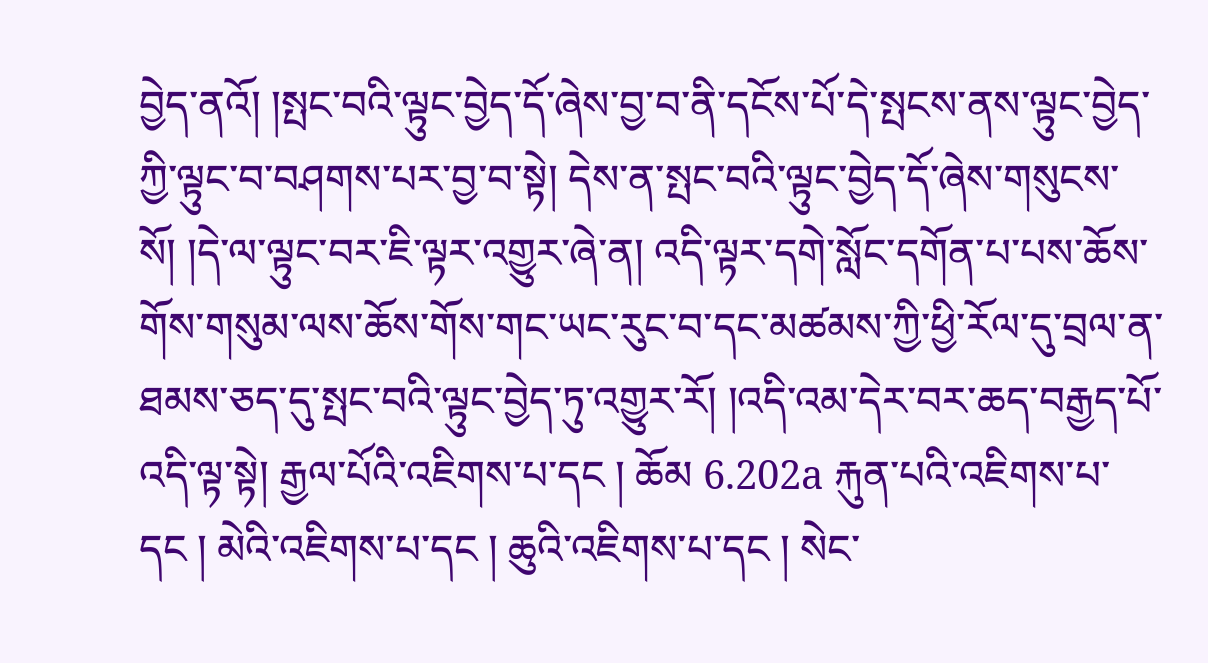བྱེད་ནའོ། །སྤང་བའི་ལྟུང་བྱེད་དོ་ཞེས་བྱ་བ་ནི་དངོས་པོ་དེ་སྤངས་ནས་ལྟུང་བྱེད་ཀྱི་ལྟུང་བ་བཤགས་པར་བྱ་བ་སྟེ། དེས་ན་སྤང་བའི་ལྟུང་བྱེད་དོ་ཞེས་གསུངས་སོ། །དེ་ལ་ལྟུང་བར་ཇི་ལྟར་འགྱུར་ཞེ་ན། འདི་ལྟར་དགེ་སློང་དགོན་པ་པས་ཆོས་གོས་གསུམ་ལས་ཆོས་གོས་གང་ཡང་རུང་བ་དང་མཚམས་ཀྱི་ཕྱི་རོལ་དུ་བྲལ་ན་ཐམས་ཅད་དུ་སྤང་བའི་ལྟུང་བྱེད་ཏུ་འགྱུར་རོ། །འདི་འམ་དེར་བར་ཆད་བརྒྱད་པོ་འདི་ལྟ་སྟེ། རྒྱལ་པོའི་འཇིགས་པ་དང ། ཆོམ 6.202a རྐུན་པའི་འཇིགས་པ་དང ། མེའི་འཇིགས་པ་དང ། ཆུའི་འཇིགས་པ་དང ། སེང་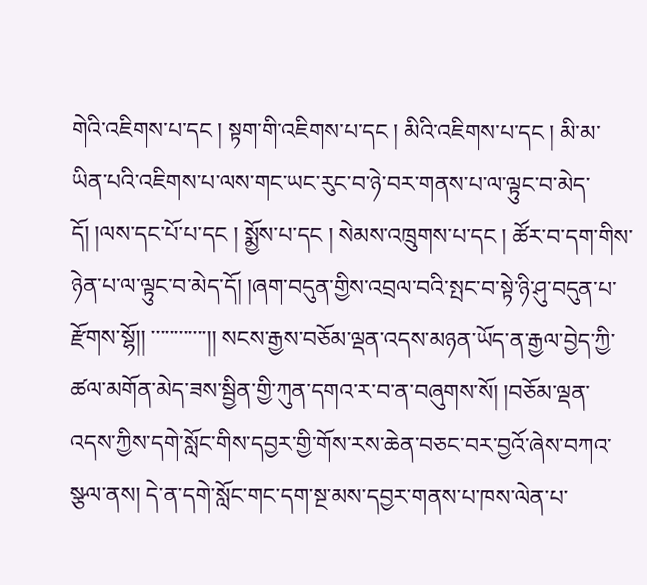གེའི་འཇིགས་པ་དང ། སྟག་གི་འཇིགས་པ་དང ། མིའི་འཇིགས་པ་དང ། མི་མ་ཡིན་པའི་འཇིགས་པ་ལས་གང་ཡང་རུང་བ་ཉེ་བར་གནས་པ་ལ་ལྟུང་བ་མེད་དོ། །ལས་དང་པོ་པ་དང ། སྨྱོས་པ་དང ། སེམས་འཁྲུགས་པ་དང ། ཚོར་བ་དག་གིས་ཉེན་པ་ལ་ལྟུང་བ་མེད་དོ། །ཞག་བདུན་གྱིས་འབྲལ་བའི་སྤང་བ་སྟེ་ཉི་ཤུ་བདུན་པ་རྫོགས་སྷོ།། ་་་་་་་་་་་་།། སངས་རྒྱས་བཅོམ་ལྡན་འདས་མཉན་ཡོད་ན་རྒྱལ་བྱེད་ཀྱི་ཚལ་མགོན་མེད་ཟས་སྦྱིན་གྱི་ཀུན་དགའ་ར་བ་ན་བཞུགས་སོ། །བཅོམ་ལྡན་འདས་ཀྱིས་དགེ་སློང་གིས་དབྱར་གྱི་གོས་རས་ཆེན་བཅང་བར་བྱའོ་ཞེས་བཀའ་སྩལ་ནས། དེ་ན་དགེ་སློང་གང་དག་སྔ་མས་དབྱར་གནས་པ་ཁས་ལེན་པ་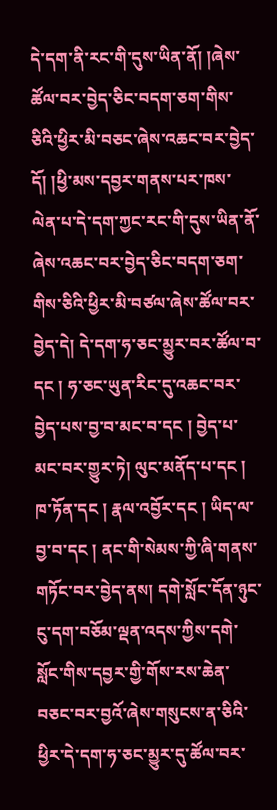དེ་དག་ནི་རང་གི་དུས་ཡིན་ནོ། །ཞེས་ཚོལ་བར་བྱེད་ཅིང་བདག་ཅག་གིས་ཅིའི་ཕྱིར་མི་བཅང་ཞེས་འཆང་བར་བྱེད་དོ། །ཕྱི་མས་དབྱར་གནས་པར་ཁས་ལེན་པ་དེ་དག་ཀྱང་རང་གི་དུས་ཡིན་ནོ་ཞེས་འཆང་བར་བྱེད་ཅིང་བདག་ཅག་གིས་ཅིའི་ཕྱིར་མི་བཙལ་ཞེས་ཚོལ་བར་བྱེད་དེ། དེ་དག་ཧ་ཅང་མྱུར་བར་ཚོལ་བ་དང ། ཧ་ཅང་ཡུན་རིང་དུ་འཆང་བར་བྱེད་པས་བྱ་བ་མང་བ་དང ། བྱེད་པ་མང་བར་གྱུར་ཏེ། ལུང་མནོད་པ་དང ། ཁ་ཏོན་དང ། རྣལ་འབྱོར་དང ། ཡིད་ལ་བྱ་བ་དང ། ནང་གི་སེམས་ཀྱི་ཞི་གནས་གཏོང་བར་བྱེད་ནས། དགེ་སློང་དོན་ཉུང་ངུ་དག་བཅོམ་ལྡན་འདས་ཀྱིས་དགེ་སློང་གིས་དབྱར་གྱི་གོས་རས་ཆེན་བཅང་བར་བྱའོ་ཞེས་གསུངས་ན་ཅིའི་ཕྱིར་དེ་དག་ཧ་ཅང་མྱུར་དུ་ཚོལ་བར་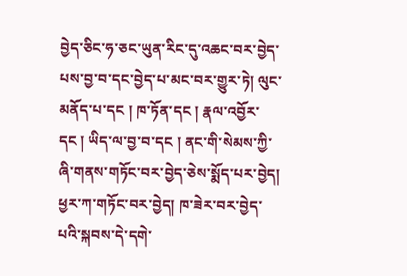བྱེད་ཅིང་ཧ་ཅང་ཡུན་རིང་དུ་འཆང་བར་བྱེད་པས་བྱ་བ་དང་བྱེད་པ་མང་བར་གྱུར་ཏེ། ལུང་མནོད་པ་དང ། ཁ་ཏོན་དང ། རྣལ་འབྱོར་དང ། ཡིད་ལ་བྱ་བ་དང ། ནང་གི་སེམས་ཀྱི་ཞི་གནས་གཏོང་བར་བྱེད་ཅེས་སྨོད་པར་བྱེད། ཕྱར་ཀ་གཏོང་བར་བྱེད། ཁ་ཟེར་བར་བྱེད་པའི་སྐབས་དེ་དགེ་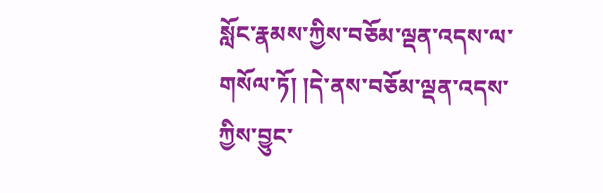སློང་རྣམས་ཀྱིས་བཅོམ་ལྡན་འདས་ལ་གསོལ་ཏོ། །དེ་ནས་བཅོམ་ལྡན་འདས་ཀྱིས་བྱུང་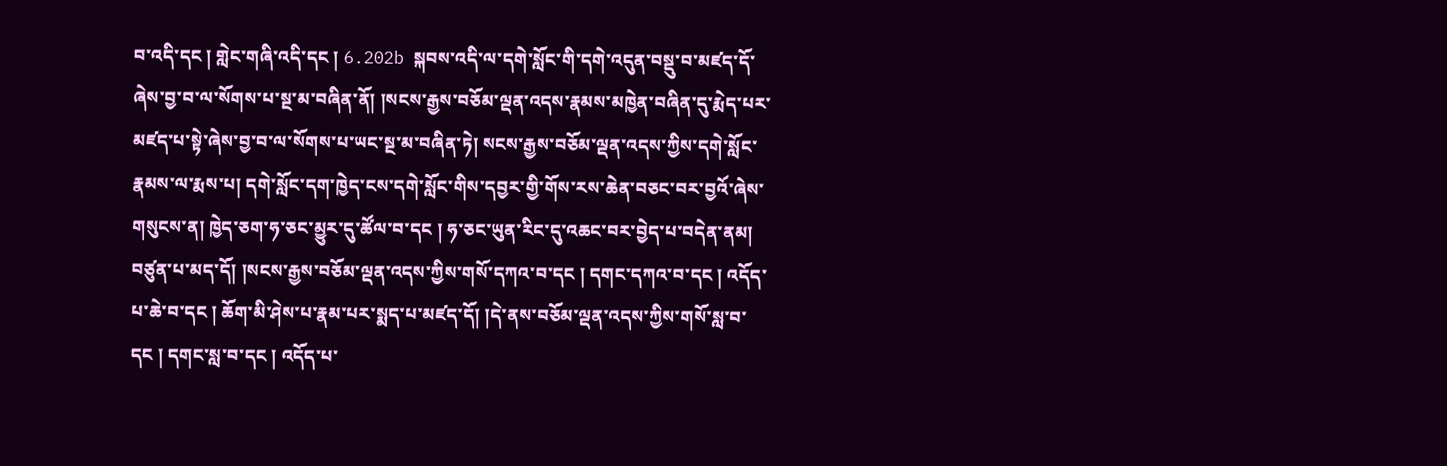བ་འདི་དང ། གླེང་གཞི་འདི་དང ། 6.202b སྐབས་འདི་ལ་དགེ་སློང་གི་དགེ་འདུན་བསྡུ་བ་མཛད་དོ་ཞེས་བྱ་བ་ལ་སོགས་པ་སྔ་མ་བཞིན་ནོ། །སངས་རྒྱས་བཅོམ་ལྡན་འདས་རྣམས་མཁྱེན་བཞིན་དུ་རྨེད་པར་མཛད་པ་སྟེ་ཞེས་བྱ་བ་ལ་སོགས་པ་ཡང་སྔ་མ་བཞིན་ཏེ། སངས་རྒྱས་བཅོམ་ལྡན་འདས་ཀྱིས་དགེ་སློང་རྣམས་ལ་རྨས་པ། དགེ་སློང་དག་ཁྱེད་ངས་དགེ་སློང་གིས་དབྱར་གྱི་གོས་རས་ཆེན་བཅང་བར་བྱའོ་ཞེས་གསུངས་ན། ཁྱེད་ཅག་ཧ་ཅང་མྱུར་དུ་ཚོལ་བ་དང ། ཧ་ཅང་ཡུན་རིང་དུ་འཆང་བར་བྱེད་པ་བདེན་ནམ། བཙུན་པ་མད་དོ། །སངས་རྒྱས་བཅོམ་ལྡན་འདས་ཀྱིས་གསོ་དཀའ་བ་དང ། དགང་དཀའ་བ་དང ། འདོད་པ་ཆེ་བ་དང ། ཆོག་མི་ཤེས་པ་རྣམ་པར་སྨད་པ་མཛད་དོ། །དེ་ནས་བཅོམ་ལྡན་འདས་ཀྱིས་གསོ་སླ་བ་དང ། དགང་སླ་བ་དང ། འདོད་པ་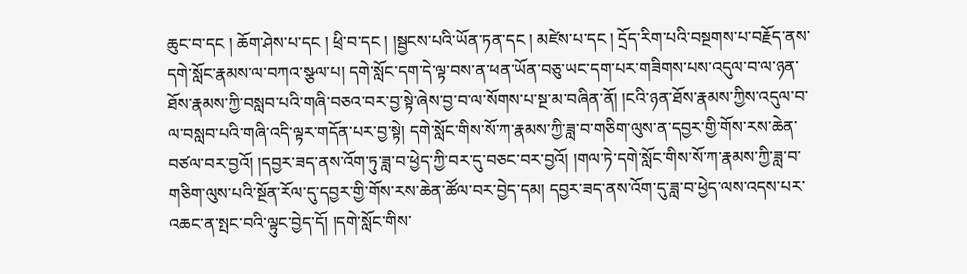ཆུང་བ་དང ། ཆོག་ཤེས་པ་དང ། ཕྲི་བ་དང ། །སྦྱངས་པའི་ཡོན་ཏན་དང ། མཛེས་པ་དང ། དྲོད་རིག་པའི་བསྔགས་པ་བརྗོད་ནས་དགེ་སློང་རྣམས་ལ་བཀའ་སྩལ་པ། དགེ་སློང་དག་དེ་ལྟ་བས་ན་ཕན་ཡོན་བཅུ་ཡང་དག་པར་གཟིགས་པས་འདུལ་བ་ལ་ཉན་ཐོས་རྣམས་ཀྱི་བསླབ་པའི་གཞི་བཅའ་བར་བྱ་སྟེ་ཞེས་བྱ་བ་ལ་སོགས་པ་སྔ་མ་བཞིན་ནོ། །ངའི་ཉན་ཐོས་རྣམས་ཀྱིས་འདུལ་བ་ལ་བསླབ་པའི་གཞི་འདི་ལྟར་གདོན་པར་བྱ་སྟེ། དགེ་སློང་གིས་སོ་ཀ་རྣམས་ཀྱི་ཟླ་བ་གཅིག་ལུས་ན་དབྱར་གྱི་གོས་རས་ཆེན་བཙལ་བར་བྱའོ། །དབྱར་ཟད་ནས་འོག་ཏུ་ཟླ་བ་ཕྱེད་ཀྱི་བར་དུ་བཅང་བར་བྱའོ། །གལ་ཏེ་དགེ་སློང་གིས་སོ་ཀ་རྣམས་ཀྱི་ཟླ་བ་གཅིག་ལུས་པའི་སྔོན་རོལ་དུ་དབྱར་གྱི་གོས་རས་ཆེན་ཚོལ་བར་བྱེད་དམ། དབྱར་ཟད་ནས་འོག་དུ་ཟླ་བ་ཕྱེད་ལས་འདས་པར་འཆང་ན་སྤང་བའི་ལྟུང་བྱེད་དོ། །དགེ་སློང་གིས་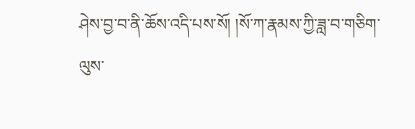ཤེས་བྱ་བ་ནི་ཆོས་འདི་པས་སོ། །སོ་ཀ་རྣམས་ཀྱི་ཟླ་བ་གཅིག་ལུས་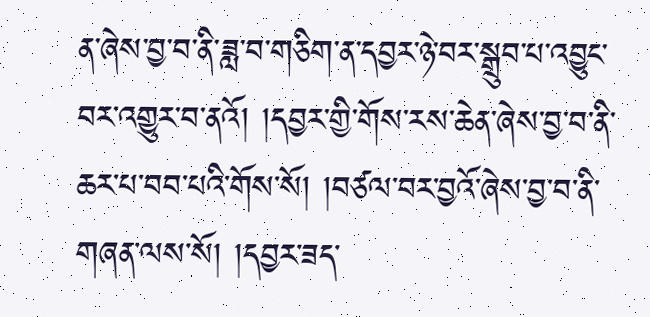ན་ཞེས་བྱ་བ་ནི་ཟླ་བ་གཅིག་ན་དབྱར་ཉེ་བར་སྒྲུབ་པ་འབྱུང་བར་འགྱུར་བ་ནའོ། །དབྱར་གྱི་གོས་རས་ཆེན་ཞེས་བྱ་བ་ནི་ཆར་པ་བབ་པའི་གོས་སོ། །བཙལ་བར་བྱའོ་ཞེས་བྱ་བ་ནི་གཞན་ལས་སོ། །དབྱར་ཟད་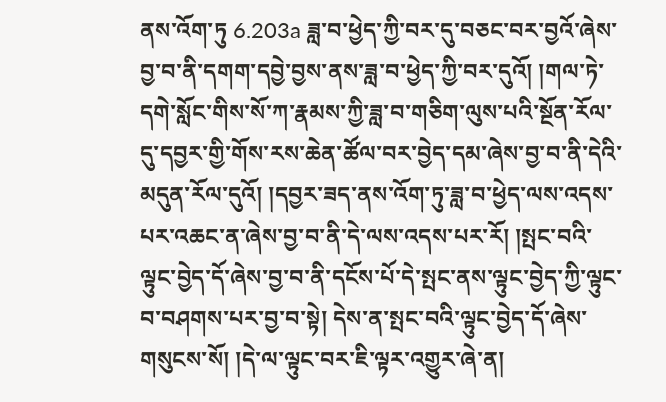ནས་འོག་ཏུ 6.203a ཟླ་བ་ཕྱེད་ཀྱི་བར་དུ་བཅང་བར་བྱའོ་ཞེས་བྱ་བ་ནི་དགག་དབྱེ་བྱས་ནས་ཟླ་བ་ཕྱེད་ཀྱི་བར་དུའོ། །གལ་ཏེ་དགེ་སློང་གིས་སོ་ཀ་རྣམས་ཀྱི་ཟླ་བ་གཅིག་ལུས་པའི་སྔོན་རོལ་དུ་དབྱར་གྱི་གོས་རས་ཆེན་ཚོལ་བར་བྱེད་དམ་ཞེས་བྱ་བ་ནི་དེའི་མདུན་རོལ་དུའོ། །དབྱར་ཟད་ནས་འོག་ཏུ་ཟླ་བ་ཕྱེད་ལས་འདས་པར་འཆང་ན་ཞེས་བྱ་བ་ནི་དེ་ལས་འདས་པར་རོ། །སྤང་བའི་ལྟུང་བྱེད་དོ་ཞེས་བྱ་བ་ནི་དངོས་པོ་དེ་སྤང་ནས་ལྟུང་བྱེད་ཀྱི་ལྟུང་བ་བཤགས་པར་བྱ་བ་སྟེ། དེས་ན་སྤང་བའི་ལྟུང་བྱེད་དོ་ཞེས་གསུངས་སོ། །དེ་ལ་ལྟུང་བར་ཇི་ལྟར་འགྱུར་ཞེ་ན།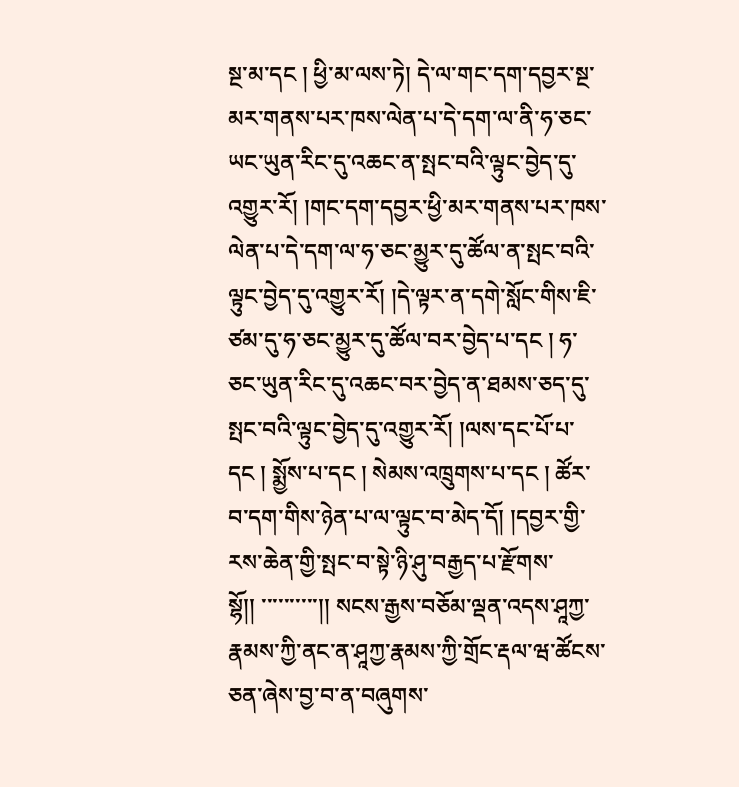སྔ་མ་དང ། ཕྱི་མ་ལས་ཏེ། དེ་ལ་གང་དག་དབྱར་སྔ་མར་གནས་པར་ཁས་ལེན་པ་དེ་དག་ལ་ནི་ཧ་ཅང་ཡང་ཡུན་རིང་དུ་འཆང་ན་སྤང་བའི་ལྟུང་བྱེད་དུ་འགྱུར་རོ། །གང་དག་དབྱར་ཕྱི་མར་གནས་པར་ཁས་ལེན་པ་དེ་དག་ལ་ཧ་ཅང་མྱུར་དུ་ཚོལ་ན་སྤང་བའི་ལྟུང་བྱེད་དུ་འགྱུར་རོ། །དེ་ལྟར་ན་དགེ་སློང་གིས་ཇི་ཙམ་དུ་ཧ་ཅང་མྱུར་དུ་ཚོལ་བར་བྱེད་པ་དང ། ཧ་ཅང་ཡུན་རིང་དུ་འཆང་བར་བྱེད་ན་ཐམས་ཅད་དུ་སྤང་བའི་ལྟུང་བྱེད་དུ་འགྱུར་རོ། །ལས་དང་པོ་པ་དང ། སྨྱོས་པ་དང ། སེམས་འཁྲུགས་པ་དང ། ཚོར་བ་དག་གིས་ཉེན་པ་ལ་ལྟུང་བ་མེད་དོ། །དབྱར་གྱི་རས་ཆེན་གྱི་སྤང་བ་སྟེ་ཉི་ཤུ་བརྒྱད་པ་རྫོགས་སྷོ།། ་་་་་་་་་་།། སངས་རྒྱས་བཅོམ་ལྡན་འདས་ཤཱཀྱ་རྣམས་ཀྱི་ནང་ན་ཤཱཀྱ་རྣམས་ཀྱི་གྲོང་རྡལ་ཝ་ཚོངས་ཅན་ཞེས་བྱ་བ་ན་བཞུགས་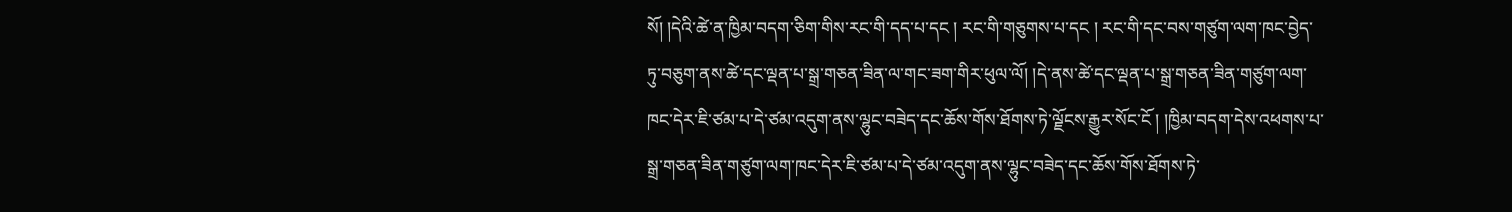སོ། །དེའི་ཚེ་ན་ཁྱིམ་བདག་ཅིག་གིས་རང་གི་དད་པ་དང ། རང་གི་གཅུགས་པ་དང ། རང་གི་དང་བས་གཙུག་ལག་ཁང་བྱེད་ཏུ་བཅུག་ནས་ཚེ་དང་ལྡན་པ་སྒྲ་གཅན་ཟིན་ལ་གང་ཟག་གིར་ཕུལ་ལོ། །དེ་ནས་ཚེ་དང་ལྡན་པ་སྒྲ་གཅན་ཟིན་གཙུག་ལག་ཁང་དེར་ཇི་ཙམ་པ་དེ་ཙམ་འདུག་ནས་ལྷུང་བཟེད་དང་ཆོས་གོས་ཐོགས་ཏེ་ལྗོངས་རྒྱུར་སོང་ངོ ། །ཁྱིམ་བདག་དེས་འཕགས་པ་སྒྲ་གཅན་ཟིན་གཙུག་ལག་ཁང་དེར་ཇི་ཙམ་པ་དེ་ཙམ་འདུག་ནས་ལྷུང་བཟེད་དང་ཆོས་གོས་ཐོགས་ཏེ་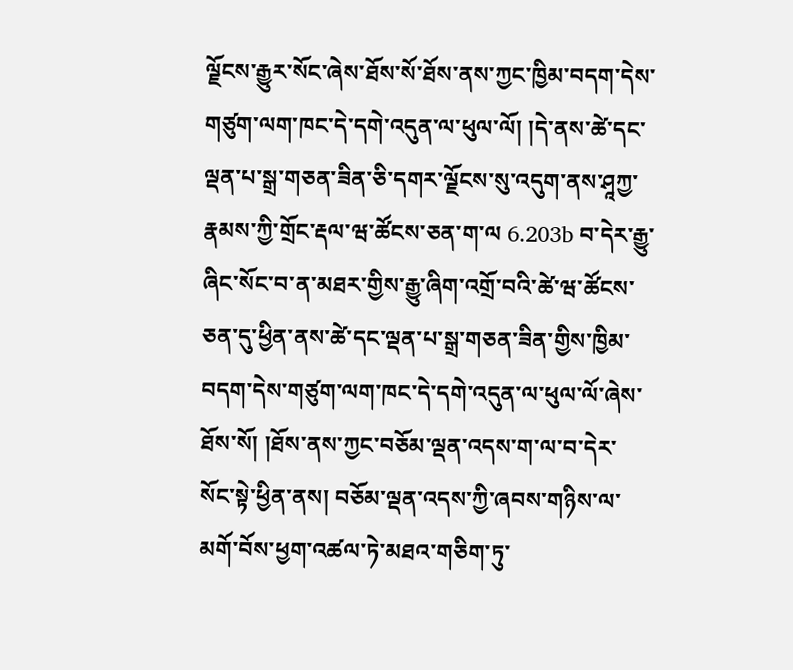ལྗོངས་རྒྱུར་སོང་ཞེས་ཐོས་སོ་ཐོས་ནས་ཀྱང་ཁྱིམ་བདག་དེས་གཙུག་ལག་ཁང་དེ་དགེ་འདུན་ལ་ཕུལ་ལོ། །དེ་ནས་ཚེ་དང་ལྡན་པ་སྒྲ་གཅན་ཟིན་ཅི་དགར་ལྗོངས་སུ་འདུག་ནས་ཤཱཀྱ་རྣམས་ཀྱི་གྲོང་རྡལ་ཝ་ཚོངས་ཅན་ག་ལ 6.203b བ་དེར་རྒྱུ་ཞིང་སོང་བ་ན་མཐར་གྱིས་རྒྱུ་ཞིག་འགྲོ་བའི་ཚེ་ཝ་ཚོངས་ཅན་དུ་ཕྱིན་ནས་ཚེ་དང་ལྡན་པ་སྒྲ་གཅན་ཟིན་གྱིས་ཁྱིམ་བདག་དེས་གཙུག་ལག་ཁང་དེ་དགེ་འདུན་ལ་ཕུལ་ལོ་ཞེས་ཐོས་སོ། །ཐོས་ནས་ཀྱང་བཅོམ་ལྡན་འདས་ག་ལ་བ་དེར་སོང་སྟེ་ཕྱིན་ནས། བཅོམ་ལྡན་འདས་ཀྱི་ཞབས་གཉིས་ལ་མགོ་བོས་ཕྱག་འཚལ་ཏེ་མཐའ་གཅིག་ཏུ་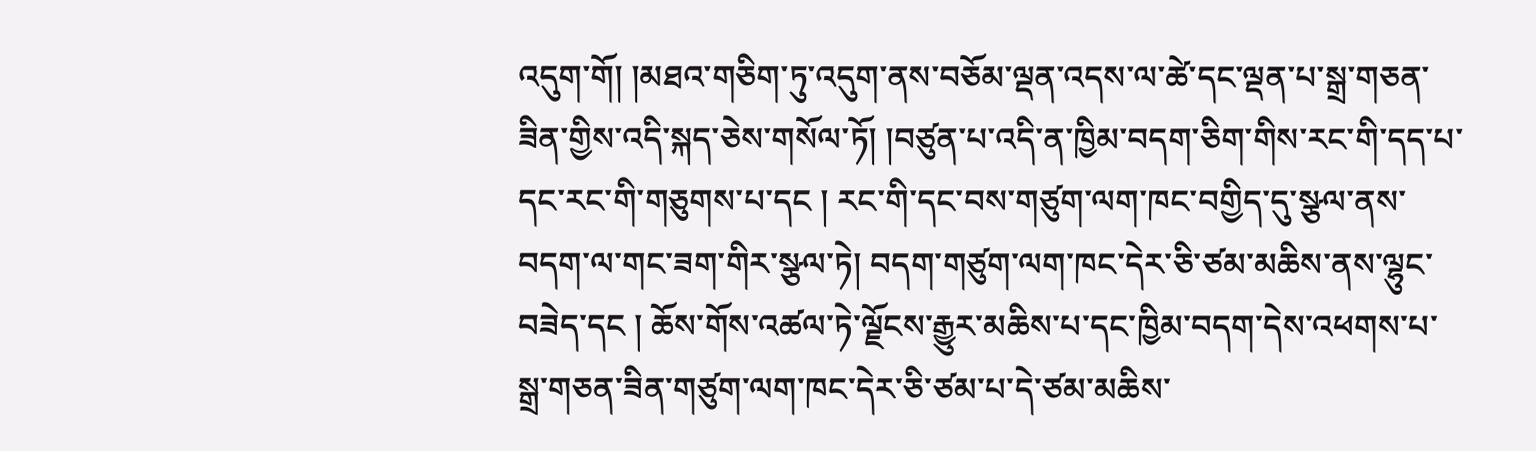འདུག་གོ། །མཐའ་གཅིག་ཏུ་འདུག་ནས་བཅོམ་ལྡན་འདས་ལ་ཚེ་དང་ལྡན་པ་སྒྲ་གཅན་ཟིན་གྱིས་འདི་སྐད་ཅེས་གསོལ་ཏོ། །བཙུན་པ་འདི་ན་ཁྱིམ་བདག་ཅིག་གིས་རང་གི་དད་པ་དང་རང་གི་གཅུགས་པ་དང ། རང་གི་དང་བས་གཙུག་ལག་ཁང་བགྱིད་དུ་སྩལ་ནས་བདག་ལ་གང་ཟག་གིར་སྩལ་ཏེ། བདག་གཙུག་ལག་ཁང་དེར་ཅི་ཙམ་མཆིས་ནས་ལྷུང་བཟེད་དང ། ཆོས་གོས་འཚལ་ཏེ་ལྗོངས་རྒྱུར་མཆིས་པ་དང་ཁྱིམ་བདག་དེས་འཕགས་པ་སྒྲ་གཅན་ཟིན་གཙུག་ལག་ཁང་དེར་ཅི་ཙམ་པ་དེ་ཙམ་མཆིས་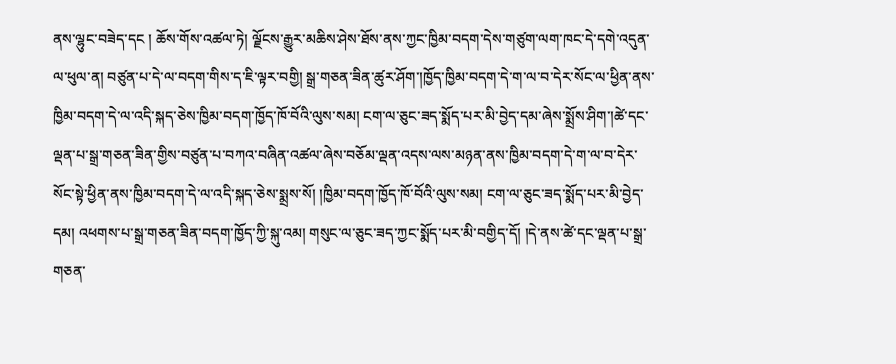ནས་ལྷུང་བཟེད་དང ། ཆོས་གོས་འཚལ་ཏེ། ལྗོངས་རྒྱུར་མཆིས་ཤེས་ཐོས་ནས་ཀྱང་ཁྱིམ་བདག་དེས་གཙུག་ལག་ཁང་དེ་དགེ་འདུན་ལ་ཕུལ་ན། བཙུན་པ་དེ་ལ་བདག་གིས་ད་ཇི་ལྟར་བགྱི། སྒྲ་གཅན་ཟིན་ཚུར་ཤོག་།ཁྱོད་ཁྱིམ་བདག་དེ་ག་ལ་བ་དེར་སོང་ལ་ཕྱིན་ནས་ཁྱིམ་བདག་དེ་ལ་འདི་སྐད་ཅེས་ཁྱིམ་བདག་ཁྱོད་ཁོ་བོའི་ལུས་སམ། ངག་ལ་ཅུང་ཟད་སྨོད་པར་མི་བྱེད་དམ་ཞེས་སྨྲོས་ཤིག་།ཚེ་དང་ལྡན་པ་སྒྲ་གཅན་ཟིན་གྱིས་བཙུན་པ་བཀའ་བཞིན་འཚལ་ཞེས་བཅོམ་ལྡན་འདས་ལས་མཉན་ནས་ཁྱིམ་བདག་དེ་ག་ལ་བ་དེར་སོང་སྟེ་ཕྱིན་ནས་ཁྱིམ་བདག་དེ་ལ་འདི་སྐད་ཅེས་སྨྲས་སོ། །ཁྱིམ་བདག་ཁྱོད་ཁོ་བོའི་ལུས་སམ། ངག་ལ་ཅུང་ཟད་སྨོད་པར་མི་བྱེད་དམ། འཕགས་པ་སྒྲ་གཅན་ཟིན་བདག་ཁྱོད་ཀྱི་སྐུ་འམ། གསུང་ལ་ཅུང་ཟད་ཀྱང་སྨོད་པར་མི་བགྱིད་དོ། །དེ་ནས་ཚེ་དང་ལྡན་པ་སྒྲ་གཅན་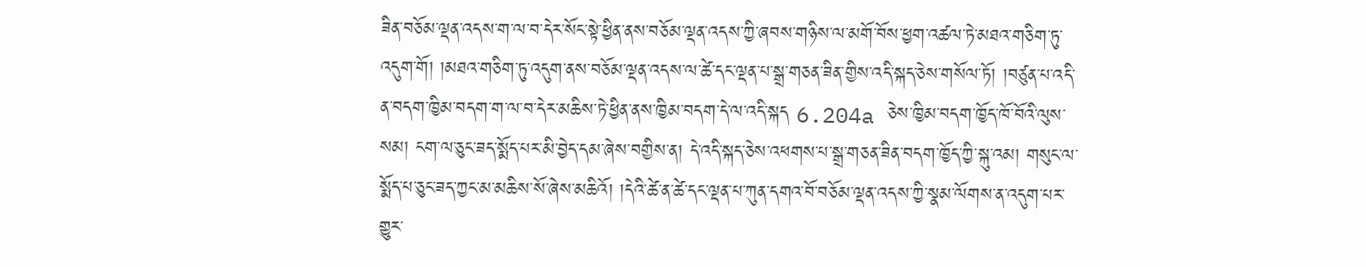ཟིན་བཅོམ་ལྡན་འདས་ག་ལ་བ་དེར་སོང་སྟེ་ཕྱིན་ནས་བཅོམ་ལྡན་འདས་ཀྱི་ཞབས་གཉིས་ལ་མགོ་བོས་ཕྱག་འཚལ་ཏེ་མཐའ་གཅིག་ཏུ་འདུག་གོ། །མཐའ་གཅིག་ཏུ་འདུག་ནས་བཅོམ་ལྡན་འདས་ལ་ཚེ་དང་ལྡན་པ་སྒྲ་གཅན་ཟིན་གྱིས་འདི་སྐད་ཅེས་གསོལ་ཏོ། །བཙུན་པ་འདི་ན་བདག་ཁྱིམ་བདག་ག་ལ་བ་དེར་མཆིས་ཏེ་ཕྱིན་ནས་ཁྱིམ་བདག་དེ་ལ་འདི་སྐད 6.204a ཅེས་ཁྱིམ་བདག་ཁྱོད་ཁོ་བོའི་ལུས་སམ། ངག་ལ་ཅུང་ཟད་སྨོད་པར་མི་བྱེད་དམ་ཞེས་བགྱིས་ན། དེ་འདི་སྐད་ཅེས་འཕགས་པ་སྒྲ་གཅན་ཟིན་བདག་ཁྱོད་ཀྱི་སྐུ་འམ། གསུང་ལ་སྨོད་པ་ཅུང་ཟད་ཀྱང་མ་མཆིས་སོ་ཞེས་མཆིའོ། །དེའི་ཚེ་ན་ཚེ་དང་ལྡན་པ་ཀུན་དགའ་བོ་བཅོམ་ལྡན་འདས་ཀྱི་སྣམ་ལོགས་ན་འདུག་པར་གྱུར་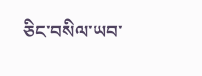ཅིང་བསིལ་ཡབ་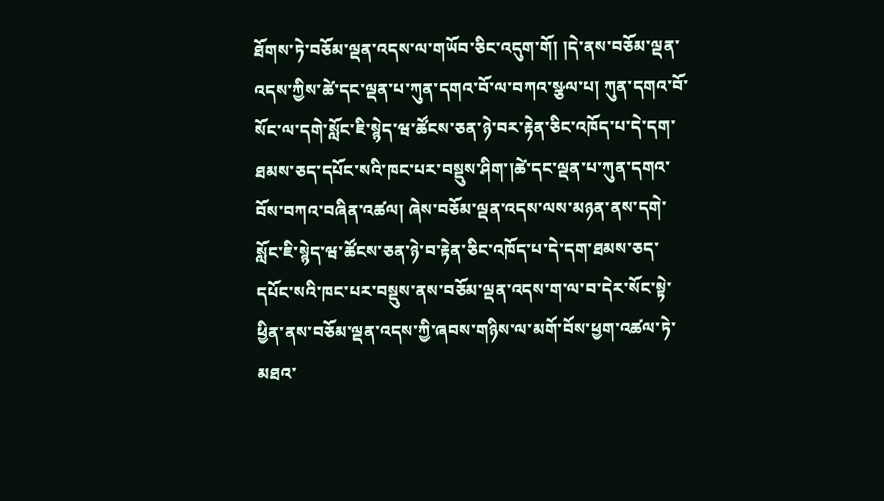ཐོགས་ཏེ་བཅོམ་ལྡན་འདས་ལ་གཡོབ་ཅིང་འདུག་གོ། །དེ་ནས་བཅོམ་ལྡན་འདས་ཀྱིས་ཚེ་དང་ལྡན་པ་ཀུན་དགའ་བོ་ལ་བཀའ་སྩལ་པ། ཀུན་དགའ་བོ་སོང་ལ་དགེ་སློང་ཇི་སྙེད་ཝ་ཚོངས་ཅན་ཉེ་བར་རྟེན་ཅིང་འཁོད་པ་དེ་དག་ཐམས་ཅད་དཔོང་སའི་ཁང་པར་བསྡུས་ཤིག་།ཚེ་དང་ལྡན་པ་ཀུན་དགའ་བོས་བཀའ་བཞིན་འཚལ། ཞེས་བཅོམ་ལྡན་འདས་ལས་མཉན་ནས་དགེ་སློང་ཇི་སྙེད་ཝ་ཚོངས་ཅན་ཉེ་བ་རྟེན་ཅིང་འཁོད་པ་དེ་དག་ཐམས་ཅད་དཔོང་སའི་ཁང་པར་བསྡུས་ནས་བཅོམ་ལྡན་འདས་ག་ལ་བ་དེར་སོང་སྟེ་ཕྱིན་ནས་བཅོམ་ལྡན་འདས་ཀྱི་ཞབས་གཉིས་ལ་མགོ་བོས་ཕྱག་འཚལ་ཏེ་མཐའ་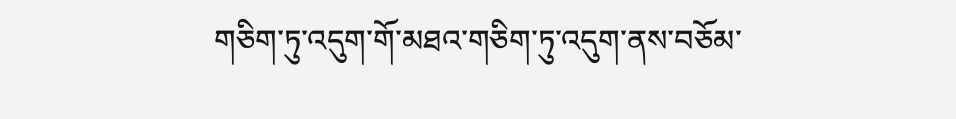གཅིག་ཏུ་འདུག་གོ་མཐའ་གཅིག་ཏུ་འདུག་ནས་བཅོམ་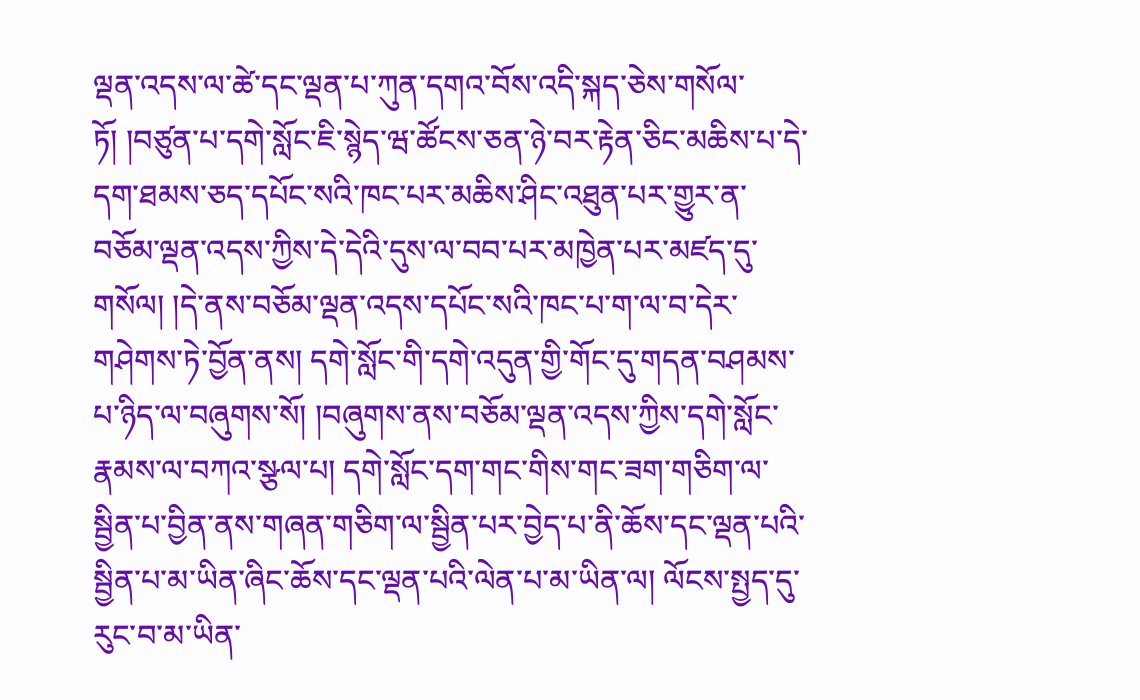ལྡན་འདས་ལ་ཚེ་དང་ལྡན་པ་ཀུན་དགའ་བོས་འདི་སྐད་ཅེས་གསོལ་ཏོ། །བཙུན་པ་དགེ་སློང་ཇི་སྙེད་ཝ་ཚོངས་ཅན་ཉེ་བར་རྟེན་ཅིང་མཆིས་པ་དེ་དག་ཐམས་ཅད་དཔོང་སའི་ཁང་པར་མཆིས་ཤིང་འཐུན་པར་གྱུར་ན་བཅོམ་ལྡན་འདས་ཀྱིས་དེ་དེའི་དུས་ལ་བབ་པར་མཁྱེན་པར་མཛད་དུ་གསོལ། །དེ་ནས་བཅོམ་ལྡན་འདས་དཔོང་སའི་ཁང་པ་ག་ལ་བ་དེར་གཤེགས་ཏེ་བྱོན་ནས། དགེ་སློང་གི་དགེ་འདུན་གྱི་གོང་དུ་གདན་བཤམས་པ་ཉིད་ལ་བཞུགས་སོ། །བཞུགས་ནས་བཅོམ་ལྡན་འདས་ཀྱིས་དགེ་སློང་རྣམས་ལ་བཀའ་སྩལ་པ། དགེ་སློང་དག་གང་གིས་གང་ཟག་གཅིག་ལ་སྦྱིན་པ་བྱིན་ནས་གཞན་གཅིག་ལ་སྦྱིན་པར་བྱེད་པ་ནི་ཆོས་དང་ལྡན་པའི་སྦྱིན་པ་མ་ཡིན་ཞིང་ཆོས་དང་ལྡན་པའི་ལེན་པ་མ་ཡིན་ལ། ལོངས་སྤྱད་དུ་རུང་བ་མ་ཡིན་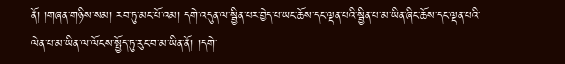ནོ། །གཞན་གཉིས་སམ། རབ་ཏུ་མང་པོ་འམ། དགེ་འདུན་ལ་སྦྱིན་པར་བྱེད་པ་ཡང་ཆོས་དང་ལྡན་པའི་སྦྱིན་པ་མ་ཡིན་ཞིང་ཆོས་དང་ལྡན་པའི་ལེན་པ་མ་ཡིན་ལ་ལོངས་སྤྱོད་ཏུ་རུང་བ་མ་ཡིན་ནོ། །དགེ་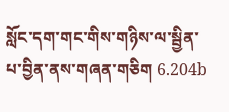སློང་དག་གང་གིས་གཉིས་ལ་སྦྱིན་པ་བྱིན་ནས་གཞན་གཅིག 6.204b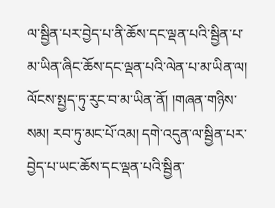ལ་སྦྱིན་པར་བྱེད་པ་ནི་ཆོས་དང་ལྡན་པའི་སྦྱིན་པ་མ་ཡིན་ཞིང་ཆོས་དང་ལྡན་པའི་ལེན་པ་མ་ཡིན་ལ། ལོངས་སྤྱད་ཏུ་རུང་བ་མ་ཡིན་ནོ། །གཞན་གཉིས་སམ། རབ་ཏུ་མང་པོ་འམ། དགེ་འདུན་ལ་སྦྱིན་པར་བྱེད་པ་ཡང་ཆོས་དང་ལྡན་པའི་སྦྱིན་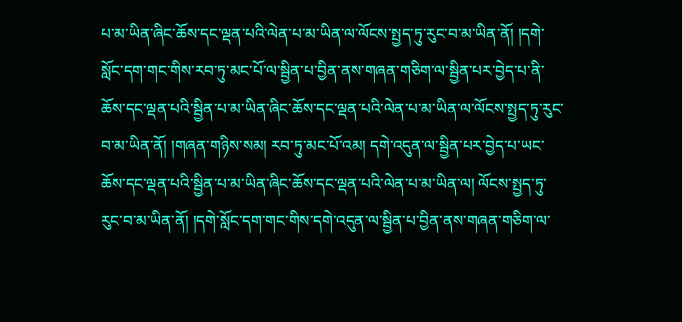པ་མ་ཡིན་ཞིང་ཆོས་དང་ལྡན་པའི་ལེན་པ་མ་ཡིན་ལ་ལོངས་སྤྱད་ཏུ་རུང་བ་མ་ཡིན་ནོ། །དགེ་སློང་དག་གང་གིས་རབ་ཏུ་མང་པོ་ལ་སྦྱིན་པ་བྱིན་ནས་གཞན་གཅིག་ལ་སྦྱིན་པར་བྱེད་པ་ནི་ཆོས་དང་ལྡན་པའི་སྦྱིན་པ་མ་ཡིན་ཞིང་ཆོས་དང་ལྡན་པའི་ལེན་པ་མ་ཡིན་ལ་ལོངས་སྤྱད་ཏུ་རུང་བ་མ་ཡིན་ནོ། །གཞན་གཉིས་སམ། རབ་ཏུ་མང་པོ་འམ། དགེ་འདུན་ལ་སྦྱིན་པར་བྱེད་པ་ཡང་ཆོས་དང་ལྡན་པའི་སྦྱིན་པ་མ་ཡིན་ཞིང་ཆོས་དང་ལྡན་པའི་ལེན་པ་མ་ཡིན་ལ། ལོངས་སྤྱད་ཏུ་རུང་བ་མ་ཡིན་ནོ། །དགེ་སློང་དག་གང་གིས་དགེ་འདུན་ལ་སྦྱིན་པ་བྱིན་ནས་གཞན་གཅིག་ལ་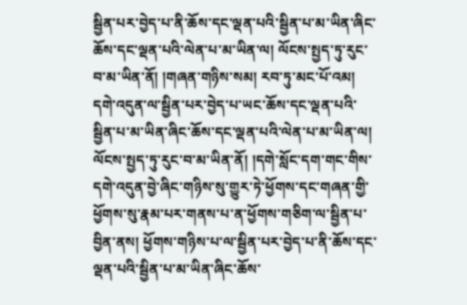སྦྱིན་པར་བྱེད་པ་ནི་ཆོས་དང་ལྡན་པའི་སྦྱིན་པ་མ་ཡིན་ཞིང་ཆོས་དང་ལྡན་པའི་ལེན་པ་མ་ཡིན་ལ། ལོངས་སྤྱད་ཏུ་རུང་བ་མ་ཡིན་ནོ། །གཞན་གཉིས་སམ། རབ་ཏུ་མང་པོ་འམ། དགེ་འདུན་ལ་སྦྱིན་པར་བྱེད་པ་ཡང་ཆོས་དང་ལྡན་པའི་སྦྱིན་པ་མ་ཡིན་ཞིང་ཆོས་དང་ལྡན་པའི་ལེན་པ་མ་ཡིན་ལ། ལོངས་སྤྱད་ཏུ་རུང་བ་མ་ཡིན་ནོ། །དགེ་སློང་དག་གང་གིས་དགེ་འདུན་བྱེ་ཞིང་གཉིས་སུ་གྱུར་ཏེ་ཕྱོགས་དང་གཞན་གྱི་ཕྱོགས་སུ་རྣམ་པར་གནས་པ་ན་ཕྱོགས་གཅིག་ལ་སྦྱིན་པ་བྱིན་ནས། ཕྱོགས་གཉིས་པ་ལ་སྦྱིན་པར་བྱེད་པ་ནི་ཆོས་དང་ལྡན་པའི་སྦྱིན་པ་མ་ཡིན་ཞིང་ཆོས་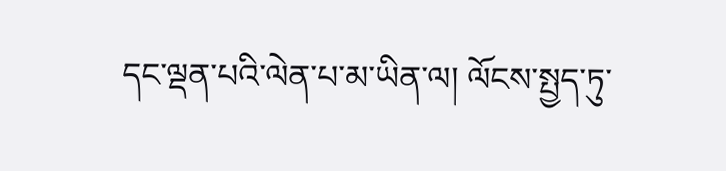དང་ལྡན་པའི་ལེན་པ་མ་ཡིན་ལ། ལོངས་སྤྱད་ཏུ་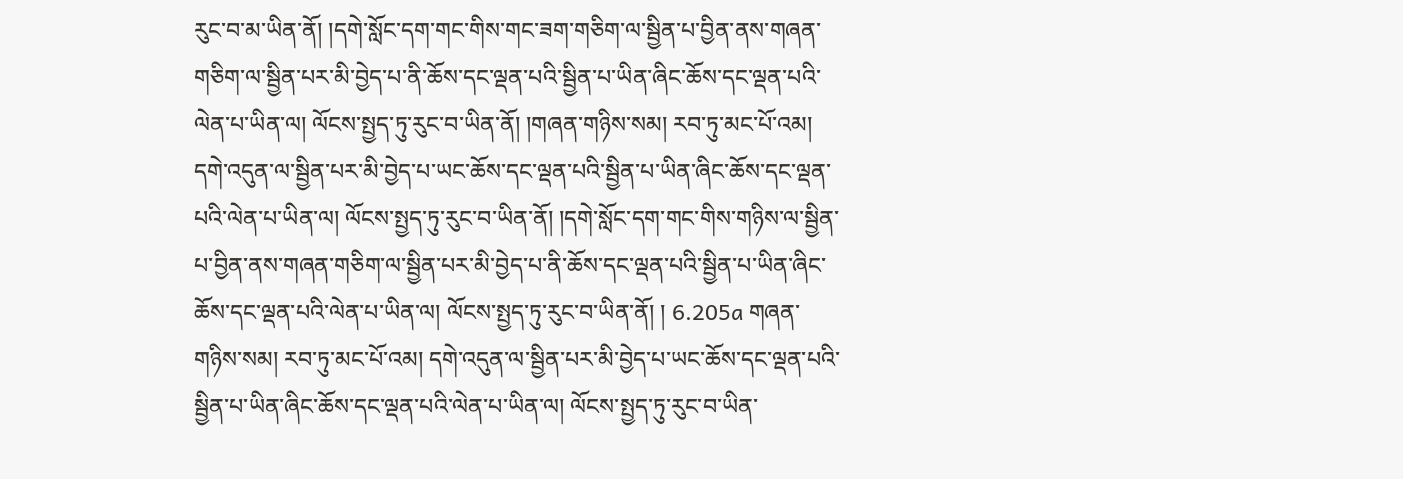རུང་བ་མ་ཡིན་ནོ། །དགེ་སློང་དག་གང་གིས་གང་ཟག་གཅིག་ལ་སྦྱིན་པ་བྱིན་ནས་གཞན་གཅིག་ལ་སྦྱིན་པར་མི་བྱེད་པ་ནི་ཆོས་དང་ལྡན་པའི་སྦྱིན་པ་ཡིན་ཞིང་ཆོས་དང་ལྡན་པའི་ལེན་པ་ཡིན་ལ། ལོངས་སྤྱད་ཏུ་རུང་བ་ཡིན་ནོ། །གཞན་གཉིས་སམ། རབ་ཏུ་མང་པོ་འམ། དགེ་འདུན་ལ་སྦྱིན་པར་མི་བྱེད་པ་ཡང་ཆོས་དང་ལྡན་པའི་སྦྱིན་པ་ཡིན་ཞིང་ཆོས་དང་ལྡན་པའི་ལེན་པ་ཡིན་ལ། ལོངས་སྤྱད་ཏུ་རུང་བ་ཡིན་ནོ། །དགེ་སློང་དག་གང་གིས་གཉིས་ལ་སྦྱིན་པ་བྱིན་ནས་གཞན་གཅིག་ལ་སྦྱིན་པར་མི་བྱེད་པ་ནི་ཆོས་དང་ལྡན་པའི་སྦྱིན་པ་ཡིན་ཞིང་ཆོས་དང་ལྡན་པའི་ལེན་པ་ཡིན་ལ། ལོངས་སྤྱད་ཏུ་རུང་བ་ཡིན་ནོ། ། 6.205a གཞན་གཉིས་སམ། རབ་ཏུ་མང་པོ་འམ། དགེ་འདུན་ལ་སྦྱིན་པར་མི་བྱེད་པ་ཡང་ཆོས་དང་ལྡན་པའི་སྦྱིན་པ་ཡིན་ཞིང་ཆོས་དང་ལྡན་པའི་ལེན་པ་ཡིན་ལ། ལོངས་སྤྱད་ཏུ་རུང་བ་ཡིན་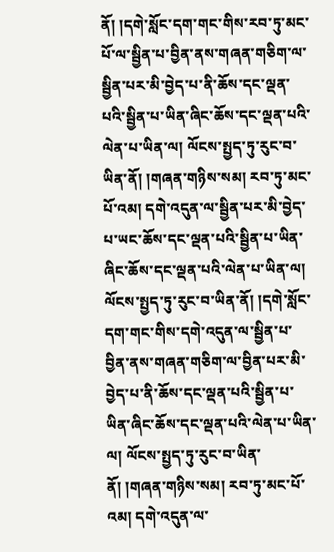ནོ། །དགེ་སློང་དག་གང་གིས་རབ་ཏུ་མང་པོ་ལ་སྦྱིན་པ་བྱིན་ནས་གཞན་གཅིག་ལ་སྦྱིན་པར་མི་བྱེད་པ་ནི་ཆོས་དང་ལྡན་པའི་སྦྱིན་པ་ཡིན་ཞིང་ཆོས་དང་ལྡན་པའི་ལེན་པ་ཡིན་ལ། ལོངས་སྤྱད་ཏུ་རུང་བ་ཡིན་ནོ། །གཞན་གཉིས་སམ། རབ་ཏུ་མང་པོ་འམ། དགེ་འདུན་ལ་སྦྱིན་པར་མི་བྱེད་པ་ཡང་ཆོས་དང་ལྡན་པའི་སྦྱིན་པ་ཡིན་ཞིང་ཆོས་དང་ལྡན་པའི་ལེན་པ་ཡིན་ལ། ལོངས་སྤྱད་ཏུ་རུང་བ་ཡིན་ནོ། །དགེ་སློང་དག་གང་གིས་དགེ་འདུན་ལ་སྦྱིན་པ་བྱིན་ནས་གཞན་གཅིག་ལ་བྱིན་པར་མི་བྱེད་པ་ནི་ཆོས་དང་ལྡན་པའི་སྦྱིན་པ་ཡིན་ཞིང་ཆོས་དང་ལྡན་པའི་ལེན་པ་ཡིན་ལ། ལོངས་སྤྱད་ཏུ་རུང་བ་ཡིན་ནོ། །གཞན་གཉིས་སམ། རབ་ཏུ་མང་པོ་འམ། དགེ་འདུན་ལ་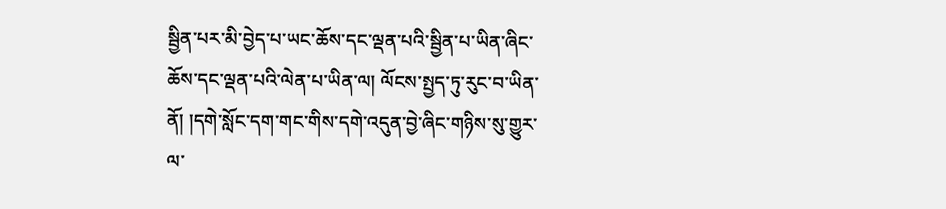སྦྱིན་པར་མི་བྱེད་པ་ཡང་ཆོས་དང་ལྡན་པའི་སྦྱིན་པ་ཡིན་ཞིང་ཆོས་དང་ལྡན་པའི་ལེན་པ་ཡིན་ལ། ལོངས་སྤྱད་ཏུ་རུང་བ་ཡིན་ནོ། །དགེ་སློང་དག་གང་གིས་དགེ་འདུན་བྱེ་ཞིང་གཉིས་སུ་གྱུར་ལ་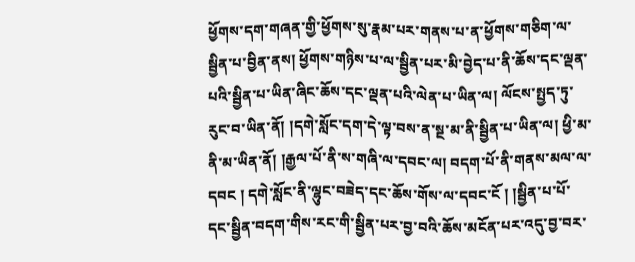ཕྱོགས་དག་གཞན་གྱི་ཕྱོགས་སུ་རྣམ་པར་གནས་པ་ན་ཕྱོགས་གཅིག་ལ་སྦྱིན་པ་བྱིན་ནས། ཕྱོགས་གཉིས་པ་ལ་སྦྱིན་པར་མི་བྱེད་པ་ནི་ཆོས་དང་ལྡན་པའི་སྦྱིན་པ་ཡིན་ཞིང་ཆོས་དང་ལྡན་པའི་ལེན་པ་ཡིན་ལ། ལོངས་སྤྱད་ཏུ་རུང་བ་ཡིན་ནོ། །དགེ་སློང་དག་དེ་ལྟ་བས་ན་སྔ་མ་ནི་སྦྱིན་པ་ཡིན་ལ། ཕྱི་མ་ནི་མ་ཡིན་ནོ། །རྒྱལ་པོ་ནི་ས་གཞི་ལ་དབང་ལ། བདག་པོ་ནི་གནས་མལ་ལ་དབང ། དགེ་སློང་ནི་ལྷུང་བཟེད་དང་ཆོས་གོས་ལ་དབང་ངོ ། །སྦྱིན་པ་པོ་དང་སྦྱིན་བདག་གིས་རང་གི་སྦྱིན་པར་བྱ་བའི་ཆོས་མངོན་པར་འདུ་བྱ་བར་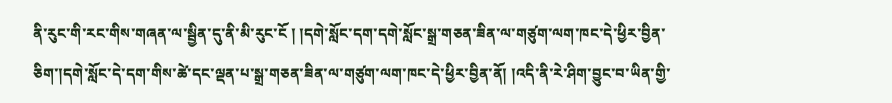ནི་རུང་གི་རང་གིས་གཞན་ལ་སྦྱིན་དུ་ནི་མི་རུང་ངོ ། །དགེ་སློང་དག་དགེ་སློང་སྒྲ་གཅན་ཟིན་ལ་གཙུག་ལག་ཁང་དེ་ཕྱིར་བྱིན་ཅིག་།དགེ་སློང་དེ་དག་གིས་ཚེ་དང་ལྡན་པ་སྒྲ་གཅན་ཟིན་ལ་གཙུག་ལག་ཁང་དེ་ཕྱིར་བྱིན་ནོ། །འདི་ནི་རེ་ཤིག་བྱུང་བ་ཡིན་གྱི་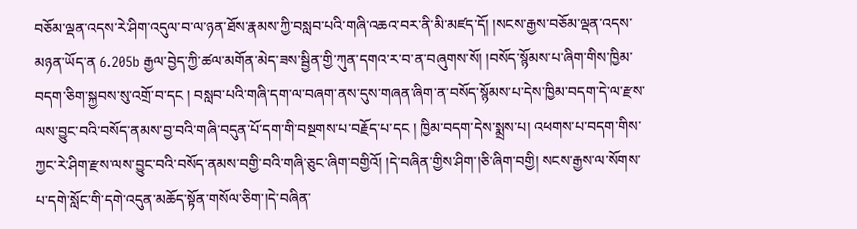བཅོམ་ལྡན་འདས་རེ་ཤིག་འདུལ་བ་ལ་ཉན་ཐོས་རྣམས་ཀྱི་བསླབ་པའི་གཞི་འཆའ་བར་ནི་མི་མཛད་དོ། །སངས་རྒྱས་བཅོམ་ལྡན་འདས་མཉན་ཡོད་ན 6.205b རྒྱལ་བྱེད་ཀྱི་ཚལ་མགོན་མེད་ཟས་སྦྱིན་གྱི་ཀུན་དགའ་ར་བ་ན་བཞུགས་སོ། །བསོད་སྙོམས་པ་ཞིག་གིས་ཁྱིམ་བདག་ཅིག་སྐྱབས་སུ་འགྲོ་བ་དང ། བསླབ་པའི་གཞི་དག་ལ་བཞག་ནས་དུས་གཞན་ཞིག་ན་བསོད་སྙོམས་པ་དེས་ཁྱིམ་བདག་དེ་ལ་རྫས་ལས་བྱུང་བའི་བསོད་ནམས་བྱ་བའི་གཞི་བདུན་པོ་དག་གི་བསྔགས་པ་བརྗོད་པ་དང ། ཁྱིམ་བདག་དེས་སྨྲས་པ། འཕགས་པ་བདག་གིས་ཀྱང་རེ་ཤིག་རྫས་ལས་བྱུང་བའི་བསོད་ནམས་བགྱི་བའི་གཞི་ཅུང་ཞིག་བགྱིའོ། །དེ་བཞིན་གྱིས་ཤིག་།ཅི་ཞིག་བགྱི། སངས་རྒྱས་ལ་སོགས་པ་དགེ་སློང་གི་དགེ་འདུན་མཆོད་སྟོན་གསོལ་ཅིག་།དེ་བཞིན་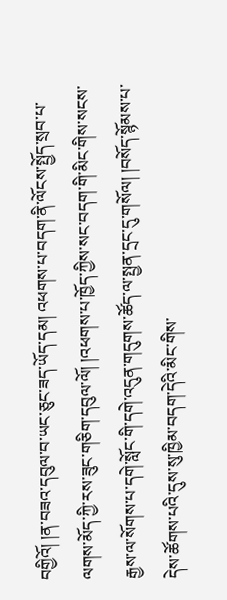བགྱིའོ། །ན་བཟའ་དབུལ་བ་ཡང་ཅུང་ཟད་ཡོད་དམ། འཕགས་པ་བདག་ནི་ལོངས་སྤྱོད་སྲབ་པ་ལགས་མོད་ཀྱི་རས་ཟུང་གཅིག་དབུལ་ལོ། །འཕགས་པ་ཁྱོད་ཀྱིས་སང་བདག་གི་མིང་གིས་སངས་རྒྱས་ལ་སོགས་པ་དགེ་སློང་གི་དགེ་འདུན་གདུགས་ཚོད་ལ་སྤྱན་དྲང་དུ་གསོལ། །བསོད་སྙོམས་པ་དེས་ཚོགས་པའི་དུས་སུ་ཁྱིམ་བདག་དེའི་མིང་གིས་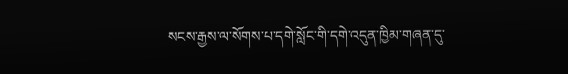སངས་རྒྱས་ལ་སོགས་པ་དགེ་སློང་གི་དགེ་འདུན་ཁྱིམ་གཞན་དུ་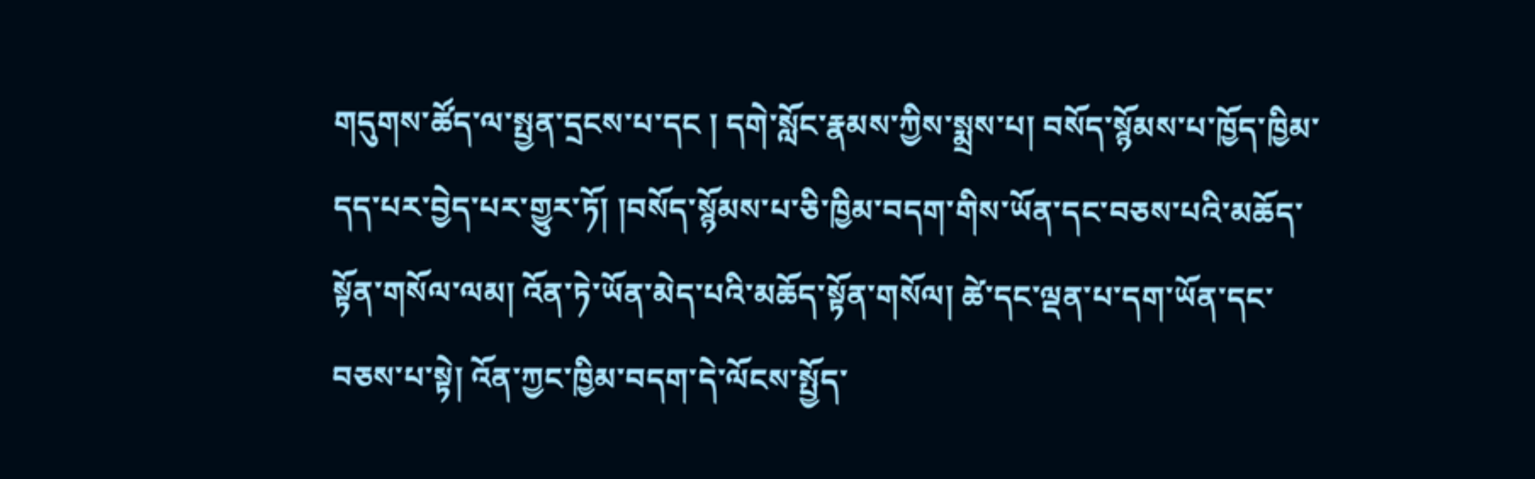གདུགས་ཚོད་ལ་སྤྱན་དྲངས་པ་དང ། དགེ་སློང་རྣམས་ཀྱིས་སྨྲས་པ། བསོད་སྙོམས་པ་ཁྱོད་ཁྱིམ་དད་པར་བྱེད་པར་གྱུར་ཏོ། །བསོད་སྙོམས་པ་ཅི་ཁྱིམ་བདག་གིས་ཡོན་དང་བཅས་པའི་མཆོད་སྟོན་གསོལ་ལམ། འོན་ཏེ་ཡོན་མེད་པའི་མཆོད་སྟོན་གསོལ། ཚེ་དང་ལྡན་པ་དག་ཡོན་དང་བཅས་པ་སྟེ། འོན་ཀྱང་ཁྱིམ་བདག་དེ་ལོངས་སྤྱོད་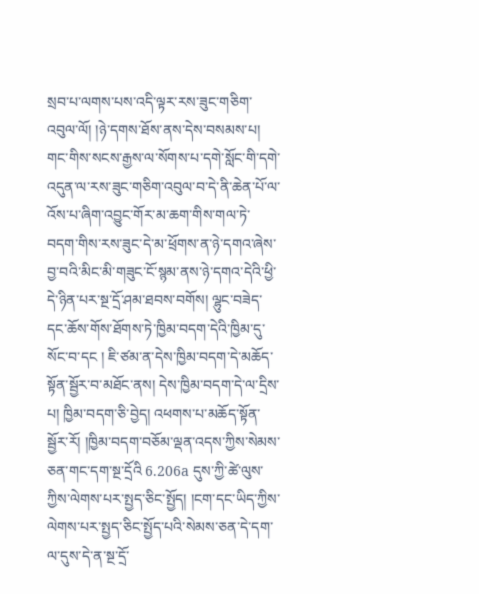སྲབ་པ་ལགས་པས་འདི་ལྟར་རས་ཟུང་གཅིག་འབུལ་ལོ། །ཉེ་དགས་ཐོས་ནས་དེས་བསམས་པ། གང་གིས་སངས་རྒྱས་ལ་སོགས་པ་དགེ་སློང་གི་དགེ་འདུན་ལ་རས་ཟུང་གཅིག་འབུལ་བ་དེ་ནི་ཆེན་པོ་ལ་འོས་པ་ཞིག་འབྱུང་གོར་མ་ཆག་གིས་གལ་ཏེ་བདག་གིས་རས་ཟུང་དེ་མ་ཕྲོགས་ན་ཉེ་དགའ་ཞེས་བྱ་བའི་མིང་མི་གཟུང་ངོ་སྙམ་ནས་ཉེ་དགའ་དེའི་ཕྱི་དེ་ཉིན་པར་སྔ་དྲོ་ཤམ་ཐབས་བགོས། ལྷུང་བཟེད་དང་ཆོས་གོས་ཐོགས་ཏེ་ཁྱིམ་བདག་དེའི་ཁྱིམ་དུ་སོང་བ་དང ། ཇི་ཙམ་ན་དེས་ཁྱིམ་བདག་དེ་མཆོད་སྟོན་སྦྱོར་བ་མཐོང་ནས། དེས་ཁྱིམ་བདག་དེ་ལ་དྲིས་པ། ཁྱིམ་བདག་ཅི་བྱེད། འཕགས་པ་མཆོད་སྟོན་སྦྱོར་རོ། །ཁྱིམ་བདག་བཅོམ་ལྡན་འདས་ཀྱིས་སེམས་ཅན་གང་དག་སྔ་དྲོའི 6.206a དུས་ཀྱི་ཚེ་ལུས་ཀྱིས་ལེགས་པར་སྤྱད་ཅིང་སྤྱོད། །ངག་དང་ཡིད་ཀྱིས་ལེགས་པར་སྤྱད་ཅིང་སྤྱོད་པའི་སེམས་ཅན་དེ་དག་ལ་དུས་དེ་ན་སྔ་དྲོ་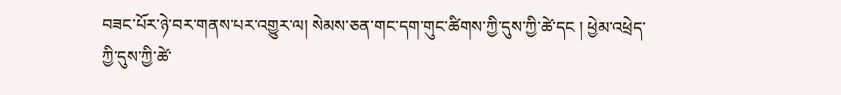བཟང་པོར་ཉེ་བར་གནས་པར་འགྱུར་ལ། སེམས་ཅན་གང་དག་གུང་ཚིགས་ཀྱི་དུས་ཀྱི་ཚེ་དང ། ཕྱེམ་འཕྲེད་ཀྱི་དུས་ཀྱི་ཚེ་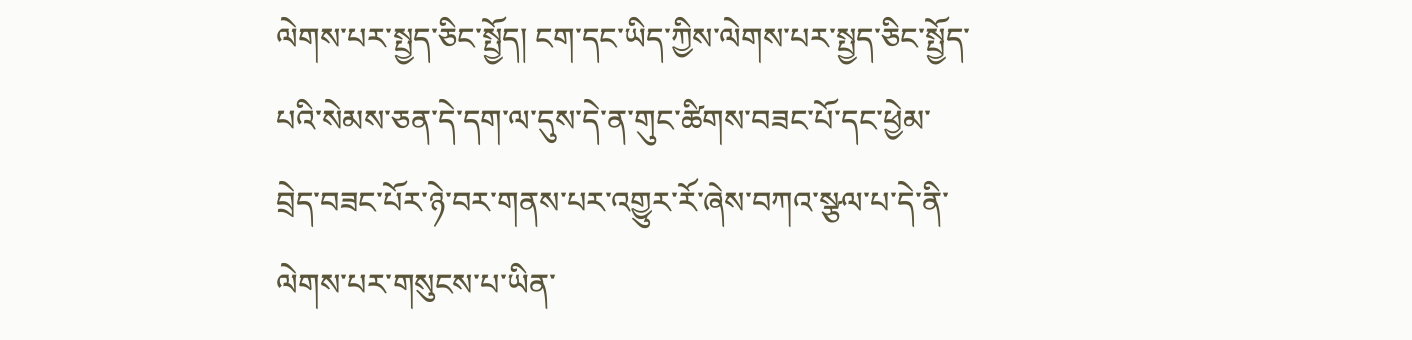ལེགས་པར་སྤྱད་ཅིང་སྤྱོད། ངག་དང་ཡིད་ཀྱིས་ལེགས་པར་སྤྱད་ཅིང་སྤྱོད་པའི་སེམས་ཅན་དེ་དག་ལ་དུས་དེ་ན་གུང་ཚིགས་བཟང་པོ་དང་ཕྱེམ་བྲེད་བཟང་པོར་ཉེ་བར་གནས་པར་འགྱུར་རོ་ཞེས་བཀའ་སྩལ་པ་དེ་ནི་ལེགས་པར་གསུངས་པ་ཡིན་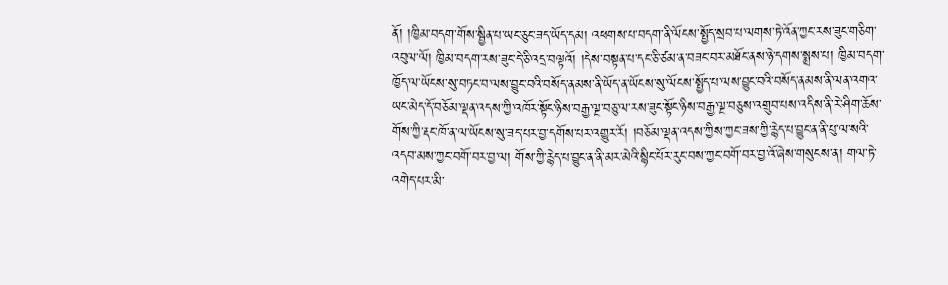ནོ། །ཁྱིམ་བདག་གོས་སྦྱིན་པ་ཡང་ཅུང་ཟད་ཡོད་དམ། འཕགས་པ་བདག་ནི་ལོངས་སྤྱོད་སྲབ་པ་ལགས་ཏེ་འོན་ཀྱང་རས་ཟུང་གཅིག་འབུལ་ལོ། ཁྱིམ་བདག་རས་ཟུང་དེ་ཅི་འདྲ་བལྟའོ། །དེས་བསྟན་པ་དང་ཅི་ཙམ་ན་བཟང་བར་མཐོང་ནས་ཉེ་དགས་སྨྲས་པ། ཁྱིམ་བདག་ཁྱོད་ལ་ཡོངས་སུ་བཏང་བ་ལས་བྱུང་བའི་བསོད་ནམས་ནི་ཡོད་ན་ཡོངས་སུ་ལོངས་སྤྱོད་པ་ལས་བྱུང་བའི་བསོད་ནམས་ནི་ལན་འགའ་ཡང་མེད་དོ་བཅོམ་ལྡན་འདས་ཀྱི་འཁོར་སྟོང་ཉིས་བརྒྱ་ལྔ་བཅུ་ལ་རས་ཟུང་སྟོང་ཉིས་བརྒྱ་ལྔ་བཅུས་འགྲུབ་པས་འདིས་ནི་རེ་ཤིག་ཆོས་གོས་ཀྱི་རྡང་ཁོ་ན་ལ་ཡོངས་སུ་ཟད་པར་བྱ་དགོས་པར་འགྱུར་རོ། །བཅོམ་ལྡན་འདས་ཀྱིས་ཀྱང་ཟས་ཀྱི་རྙེད་པ་བྱུང་ན་ནི་པུ་ལ་སའི་འདབ་མས་ཀྱང་བགོ་བར་བྱ་ལ། གོས་ཀྱི་རྙེད་པ་བྱུང་ན་ནི་མར་མེའི་སྙིང་པོར་རུང་བས་ཀྱང་བགོ་བར་བྱ་འོ་ཞེས་གསུངས་ན། གལ་ཏེ་འགེད་པར་མི་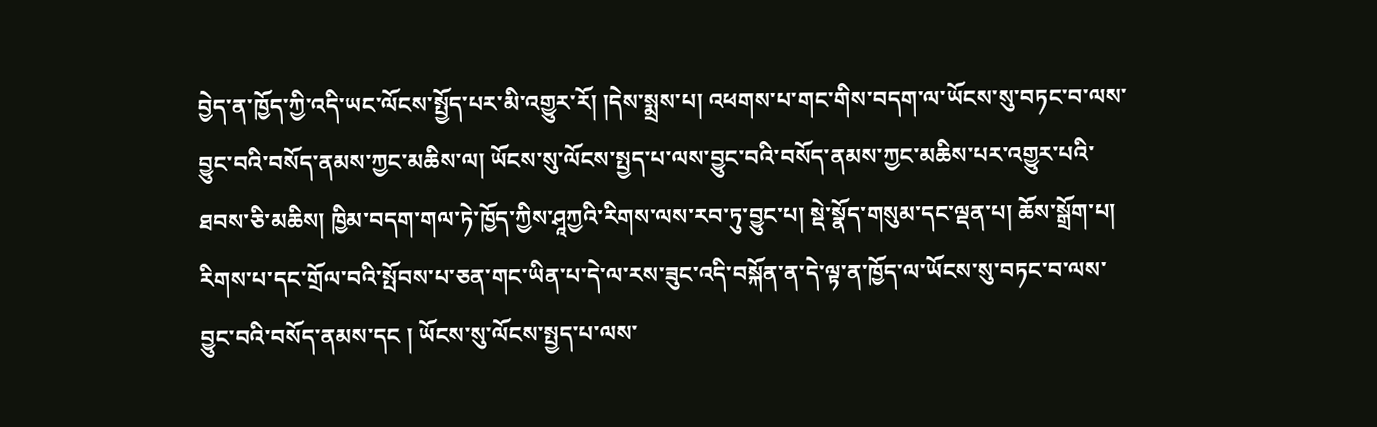བྱེད་ན་ཁྱོད་ཀྱི་འདི་ཡང་ལོངས་སྤྱོད་པར་མི་འགྱུར་རོ། །དེས་སྨྲས་པ། འཕགས་པ་གང་གིས་བདག་ལ་ཡོངས་སུ་བཏང་བ་ལས་བྱུང་བའི་བསོད་ནམས་ཀྱང་མཆིས་ལ། ཡོངས་སུ་ལོངས་སྤྱད་པ་ལས་བྱུང་བའི་བསོད་ནམས་ཀྱང་མཆིས་པར་འགྱུར་པའི་ཐབས་ཅི་མཆིས། ཁྱིམ་བདག་གལ་ཏེ་ཁྱོད་ཀྱིས་ཤཱཀྱའི་རིགས་ལས་རབ་ཏུ་བྱུང་པ། སྡེ་སྣོད་གསུམ་དང་ལྡན་པ། ཆོས་སྒྲོག་པ། རིགས་པ་དང་གྲོལ་བའི་སྤོབས་པ་ཅན་གང་ཡིན་པ་དེ་ལ་རས་ཟུང་འདི་བསྐོན་ན་དེ་ལྟ་ན་ཁྱོད་ལ་ཡོངས་སུ་བཏང་བ་ལས་བྱུང་བའི་བསོད་ནམས་དང ། ཡོངས་སུ་ལོངས་སྤྱད་པ་ལས་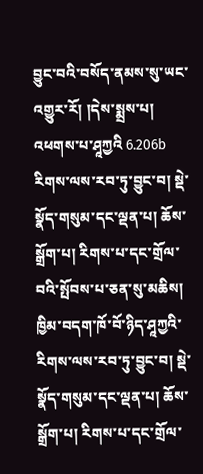བྱུང་བའི་བསོད་ནམས་སུ་ཡང་འགྱུར་རོ། །དེས་སྨྲས་པ། འཕགས་པ་ཤཱཀྱའི 6.206b རིགས་ལས་རབ་ཏུ་བྱུང་བ། སྡེ་སྣོད་གསུམ་དང་ལྡན་པ། ཆོས་སྒྲོག་པ། རིགས་པ་དང་གྲོལ་བའི་སྤོབས་པ་ཅན་སུ་མཆིས། ཁྱིམ་བདག་ཁོ་བོ་ཉིད་ཤཱཀྱའི་རིགས་ལས་རབ་ཏུ་བྱུང་བ། སྡེ་སྣོད་གསུམ་དང་ལྡན་པ། ཆོས་སྒྲོག་པ། རིགས་པ་དང་གྲོལ་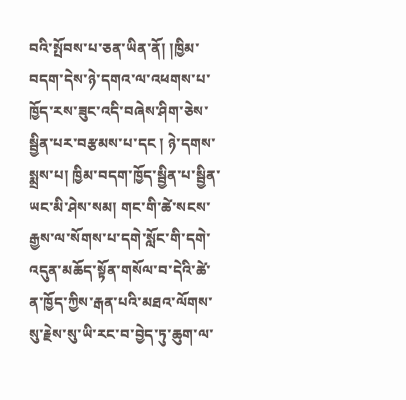བའི་སྤོབས་པ་ཅན་ཡིན་ནོ། །ཁྱིམ་བདག་དེས་ཉེ་དགའ་ལ་འཕགས་པ་ཁྱོད་རས་ཟུང་འདི་བཞེས་ཤིག་ཅེས་སྦྱིན་པར་བརྩམས་པ་དང ། ཉེ་དགས་སྨྲས་པ། ཁྱིམ་བདག་ཁྱོད་སྦྱིན་པ་སྦྱིན་ཡང་མི་ཤེས་སམ། གང་གི་ཚེ་སངས་རྒྱས་ལ་སོགས་པ་དགེ་སློང་གི་དགེ་འདུན་མཆོད་སྟོན་གསོལ་བ་དེའི་ཚེ་ན་ཁྱོད་ཀྱིས་རྒན་པའི་མཐའ་ལོགས་སུ་རྗེས་སུ་ཡི་རང་བ་བྱེད་ཏུ་ཆུག་ལ་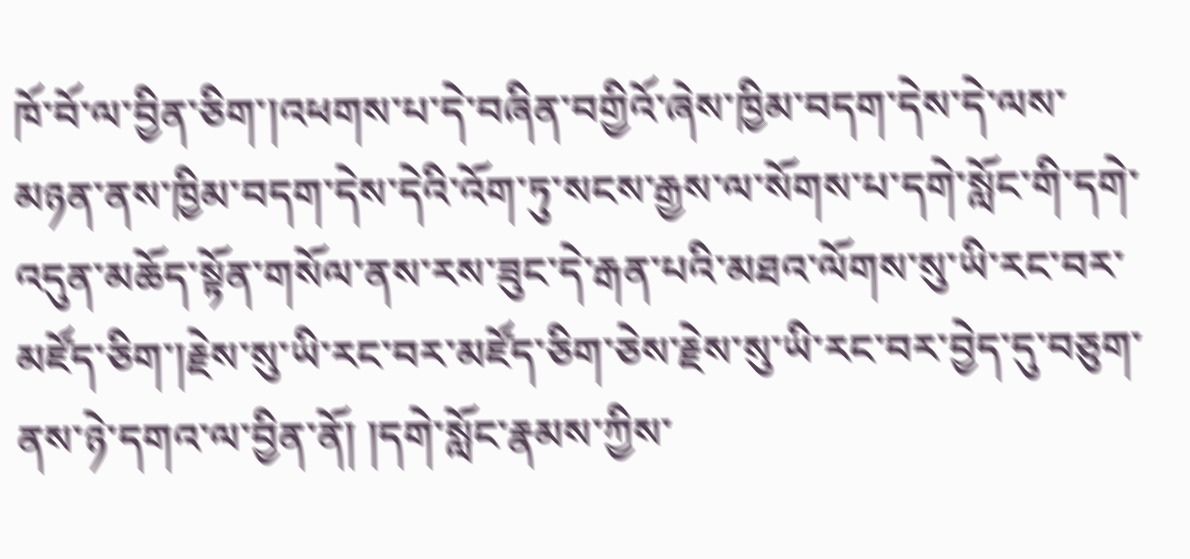ཁོ་བོ་ལ་བྱིན་ཅིག་།འཕགས་པ་དེ་བཞིན་བགྱིའོ་ཞེས་ཁྱིམ་བདག་དེས་དེ་ལས་མཉན་ནས་ཁྱིམ་བདག་དེས་དེའི་འོག་ཏུ་སངས་རྒྱས་ལ་སོགས་པ་དགེ་སློང་གི་དགེ་འདུན་མཆོད་སྟོན་གསོལ་ནས་རས་ཟུང་དེ་རྒན་པའི་མཐའ་ལོགས་སུ་ཡི་རང་བར་མཛོད་ཅིག་།རྗེས་སུ་ཡི་རང་བར་མཛོད་ཅིག་ཅེས་རྗེས་སུ་ཡི་རང་བར་བྱེད་དུ་བཅུག་ནས་ཉེ་དགའ་ལ་བྱིན་ནོ། །དགེ་སློང་རྣམས་ཀྱིས་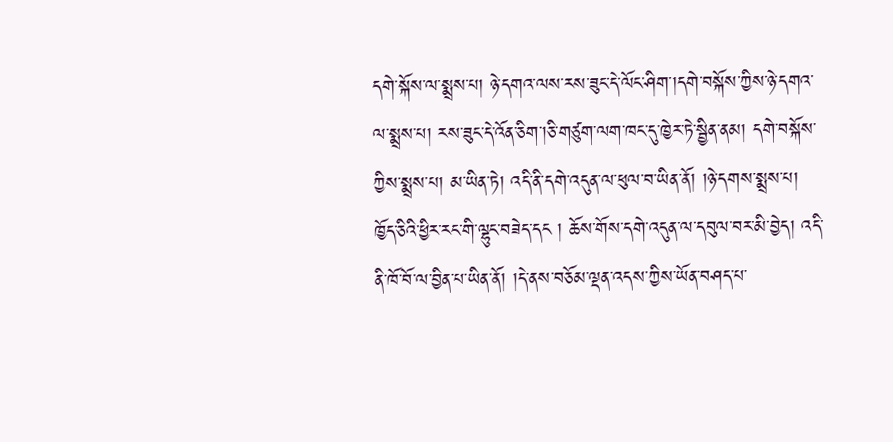དགེ་སྐོས་ལ་སྨྲས་པ། ཉེ་དགའ་ལས་རས་ཟུང་དེ་ལོང་ཤིག་།དགེ་བསྐོས་ཀྱིས་ཉེ་དགའ་ལ་སྨྲས་པ། རས་ཟུང་དེ་འོན་ཅིག་།ཅི་གཙུག་ལག་ཁང་དུ་ཁྱེར་ཏེ་སྦྱིན་ནམ། དགེ་བསྐོས་ཀྱིས་སྨྲས་པ། མ་ཡིན་ཏེ། འདི་ནི་དགེ་འདུན་ལ་ཕུལ་བ་ཡིན་ནོ། །ཉེ་དགས་སྨྲས་པ། ཁྱོད་ཅིའི་ཕྱིར་རང་གི་ལྷུང་བཟེད་དང ། ཆོས་གོས་དགེ་འདུན་ལ་དབུལ་བར་མི་བྱེད། འདི་ནི་ཁོ་བོ་ལ་བྱིན་པ་ཡིན་ནོ། །དེ་ནས་བཅོམ་ལྡན་འདས་ཀྱིས་ཡོན་བཤད་པ་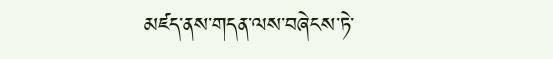མཛད་ནས་གདན་ལས་བཞེངས་ཏེ་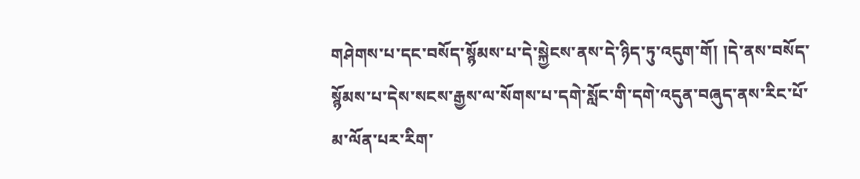གཤེགས་པ་དང་བསོད་སྙོམས་པ་དེ་སྐྱེངས་ནས་དེ་ཉིད་ཏུ་འདུག་གོ། །དེ་ནས་བསོད་སྙོམས་པ་དེས་སངས་རྒྱས་ལ་སོགས་པ་དགེ་སློང་གི་དགེ་འདུན་བཞུད་ནས་རིང་པོ་མ་ལོན་པར་རིག་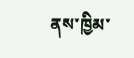ནས་ཁྱིམ་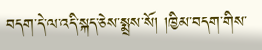བདག་དེ་ལ་འདི་སྐད་ཅེས་སྨྲས་སོ། །ཁྱིམ་བདག་གིས་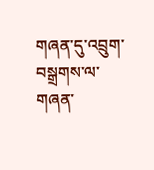གཞན་དུ་འབྲུག་བསྒྲགས་ལ་གཞན་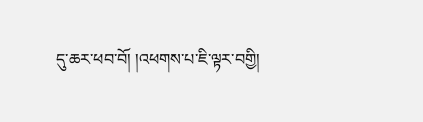དུ་ཆར་ཕབ་བོ། །འཕགས་པ་ཇི་ལྟར་བགྱི།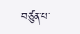བཙུན་པ་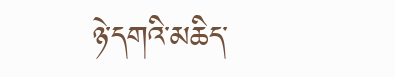ཉེ་དགའི་མཆིད་